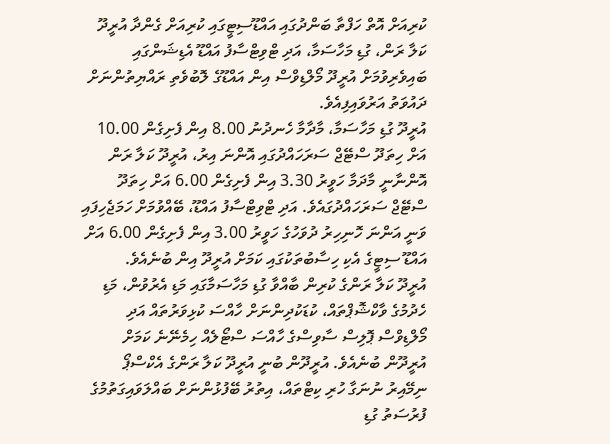ކުރިއަށް އޮތް ހަފްތާ ބަންދުގައި އައްޑޫސިޓީގައި ކުރިއަށް ގެންދާ އުރީދޫ ކަލާ ރަން، ގުޑި މަހާސަމާ، އަދި ޓްވިޓްސާފު އައްޑޫ އެޑިޝަންގައި ބައިވެރިވުމަށް އުރީދޫ މޯލްޑިވްސް އިން އައްޑޫގެ ލޮބުވެތި ރައްޔިތުންނަށް ދައުވަތު އަރުވައިފިއެވެ.
އުރީދޫ ގުޑި މަހާސަމާ، މާދާމާ ހެނދުނު 8.00 އިން ފެށިގެން 10.00 އަށް ހިތަދޫ ސްޓޭޖް ސަރަހައްދުގައި އޮންނަ އިރު، އުރީދޫ ކަލާ ރަން އޮންނާނީ މާދަމާ ހަވީރު 3.30 އިން ފެށިގެން 6.00 އަށް ހިތަދޫ ސްޓޭޖް ސަރަހައްދުގައެވެ. އަދި ޓްވިޓްސާފު އައްޑޫ، ބޭއްވުމަށް ހަމަޖެހިފައި ވަނީ އަންނަ ހޮނިހިރު ދުވަހުގެ ހަވީރު 3.00 އިން ފެށިގެން 6.00 އަށް އައްޑޫ ސިޓީގެ އެކި ހިސާބުތަކުގައި ކަމަށް އުރީދޫ އިން ބުނެއެވެ.
އުރީދޫ ކަލާ ރަންގެ ކުރިން ބާއްވާ ގުޑި މަހާސަމާގައި މަޑި އެރުވުން، މަޑި ހެދުމުގެ ވާކްޝޮޕްތައް، ކުޑަކުދިންނަށް ހާއްސަ ކުޅިވަރުތައް އަދި މޯލްޑިވްސް ޕޮލިސް ސާވިސްގެ ހާއްސަ ސްޓޯލެއް ހިމެނޭނެ ކަމަށް އުރީދޫން ބުނެއެވެ. އުރީދޫން ބުނީ އުރީދޫ ކަލާ ރަންގެ އެކްސްޕޯ ނިމޭއިރު ނުނަގާ ހުރި ކިޓްތައް، އިތުރު ބޭފުޅުންނަށް ބައްލަވައިގަތުމުގެ ފުރުސަތު ގުޑި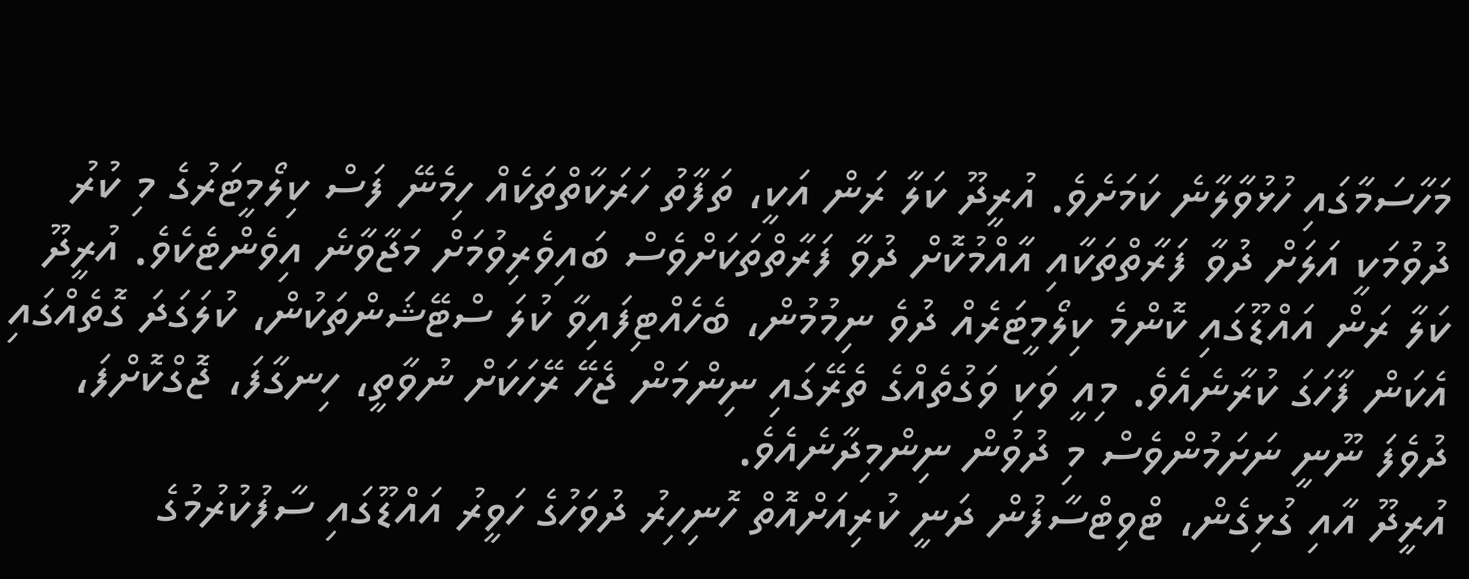މަހާސަމާގައި ހުޅުވާލާނެ ކަމަށެވެ. އުރީދޫ ކަލާ ރަން އަކީ، ތަފާތު ހަރަކާތްތަކެއް ހިމެނޭ ފަސް ކިލޯމީޓަރުގެ މި ކުރު ދުވުމަކީ އަލަށް ދުވާ ފަރާތްތަކާއި އާއްމުކޮށް ދުވާ ފަރާތްތަކަށްވެސް ބައިވެރިވުމަށް މަޖާވާނެ އިވެންޓެކެވެ. އުރީދޫ ކަލާ ރަން އައްޑޫގައި ކޮންމެ ކިލޯމީޓަރެއް ދުވެ ނިމުމުން، ބެހެއްޓިފައިވާ ކުލަ ސްޓޭޝަންތަކުން، ކުލަގަދަ ގޮތެއްގައި އެކަން ފާހަގަ ކުރާނެއެވެ. މިއީ ވަކި ވަގުތެއްގެ ތެރޭގައި ނިންމަން ޖެހޭ ރޭހަކަށް ނުވާތީ، ހިނގާފަ، ޖޮގްކޮށްފަ، ދުވެފަ ނޫނީ ނަށަމުންވެސް މި ދުވުން ނިންމިދާނެއެވެ.
އުރީދޫ އާއި ގުޅިގެން، ޓްވިޓްސާފުން ދަނީ ކުރިއަށްއޮތް ހޮނިހިރު ދުވަހުގެ ހަވީރު އައްޑޫގައި ސާފުކުރުމުގެ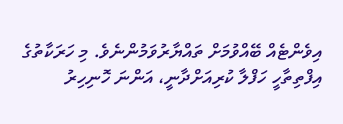އިވެންޓެއް ބޭއްވުމަށް ތައްޔާރުވަމުންނެވެ. މި ހަރަކާތުގެ އިފްތިތާހީ ހަފްލާ ކުރިއަށްދާނީ، އަންނަ ހޮނިހިރު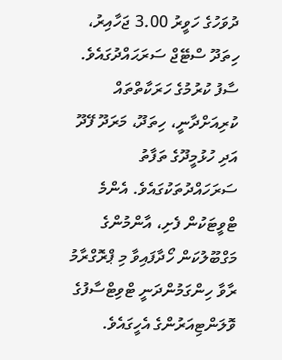ދުވަހުގެ ހަވީރު 3.00 ޖަހާއިރު، ހިތަދޫ ސްޓޭޖް ސަރަޙައްދުގައެވެ. ސާފު ކުރުމުގެ ހަރަކާތްތައް ކުރިއަށްދާނީ، ހިތަދޫ، މަރަދޫ ފޭދޫ އަދި ހުޅުމީދޫގެ ތަފާތު ސަރަހައްދުތަކުގައެވެ. އެންމެ ޓްވީޓަކުން ފެށި، އާންމުންގެ މަގްބޫލުކަން ހޯދާފައިވާ މި ޕްރޮގްރާމު ރާވާ ހިންގަމުންދަނީ ޓްވިޓްސާފުގެ ވޮލަންޓިއަރުންގެ އެހީގައެވެ.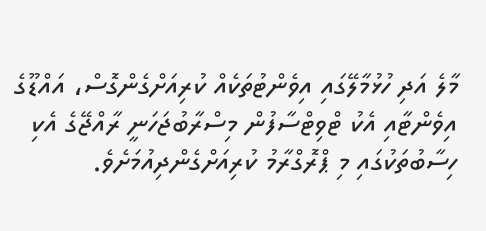މާލެ އަދި ހުޅުމާލޭގައި އިވެންޓުތަކެއް ކުރިއަށްގެންގޮސް، އައްޑޫގެ އިވެންޓާއި އެކު ޓްވިޓްސާފުން މިސްރާބުޖަހަނީ ރާއްޖޭގެ އެކި ހިސާބުތަކުގައި މި ޕްރޮގްރާމު ކުރިއަށްގެންދިއުމަށެވެ.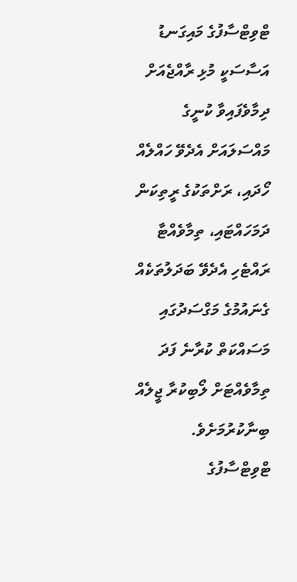ޓްވިޓްސާފުގެ މައިގަނޑު އަސާސަކީ މުޅި ރާއްޖެއަށް ދިމާވެފައިވާ ކުނީގެ މައްސަލައަށް އެދެވޭ ހައްލެއް ހޯދައި، ރަށްތަކުގެ ރީތިކަން ދަމަހައްޓައި، ތިމާވެއްޓާ ރައްޓެހި އެދެވޭ ބަދަލުތަކެއް ގެނައުމުގެ މަގްސަދުގައި މަސައްކަތް ކުރާނެ ފަދަ ތިމާވެއްޓަށް ލޯބިކުރާ ޖީލެއް ބިނާކުރުމަށެވެ. ޓްވިޓްސާފުގެ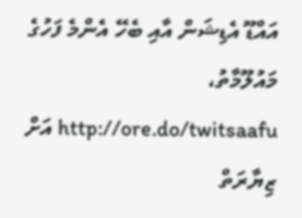އައްޑޫ އެޑިޝަން އާއި ބެހޭ އެންމެ ފަހުގެ މައުލޫމާތު، http://ore.do/twitsaafu އަށް ޒިޔާރަތް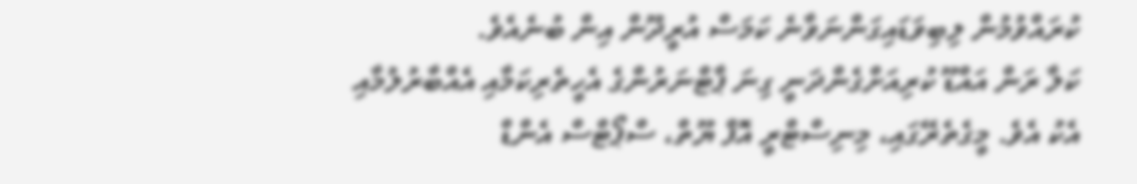ކުރައްވުމުން ލިބިވަޑައިގަންނަވާނެ ކަމަސް އުރީދޫން އިން ބުނެއެވެ.
ކަލާ ރަން އައްޑޫ ކުރިއަށްގެންދަނީ ގިނަ ޕާޓްނަރުންގެ އެހީތެރިކަމާއި އެއްބާރުލުމާއި އެކު އެވެ. މީގެތެރޭގައި، މިނިސްޓްރީ އޮފް ޔޫތް، ސްޕޯޓްސް އެންޑް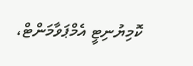ކޮމިޔުނިޓީ އެމްޕަވާމަންޓް،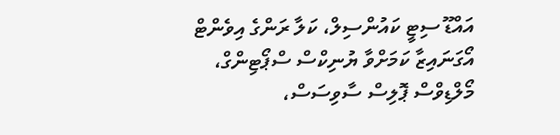އައްޑޫ ސިޓީ ކައުންސިލް، ކަލާ ރަންގެ އިވެންޓް އޯގަނައިޒާ ކަމަށްވާ ޔުނިކްސް ސްޕޯޓިންގް، މޯލްޑިވްސް ޕޮލިސް ސާވިސަސް،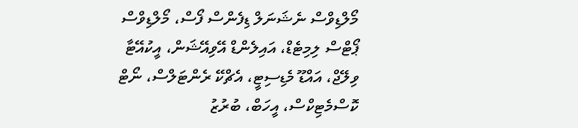މޯލްޑިވްސް ނެޝަނަލް ޑިފެންސް ފޯސް، މޯލްޑިވްސް ޕޯޓްސް ލިމިޓެޑް، އައިލެންޑް އޭވިއޭޝަން، އީކުއޭޓާ ވިލޭޖް، އައްޑޫ މެޑިސިޓީ، އެޗްކޭ ރެންޓަލްސް، ނޯޓް ކޮސްމެޓިކްސް، އީހަބް، ބުރުޒު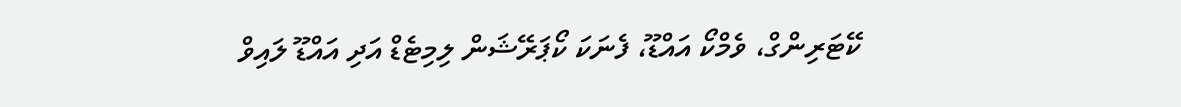ކޭޓަރިންގް، ވެމްކޯ އައްޑޫ، ފެނަކަ ކޯޕަރޭޝަން ލިމިޓެޑް އަދި އައްޑޫ ލައިވް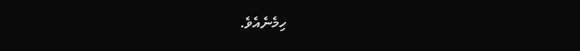ހިމެނެއެވެ.